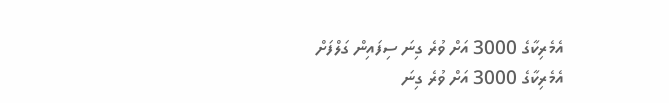އެމެރިކާގެ 3000 އަށް ވުރެ ގިނަ ސިފައިން ގަލްފަށް
އެމެރިކާގެ 3000 އަށް ވުރެ ގިނަ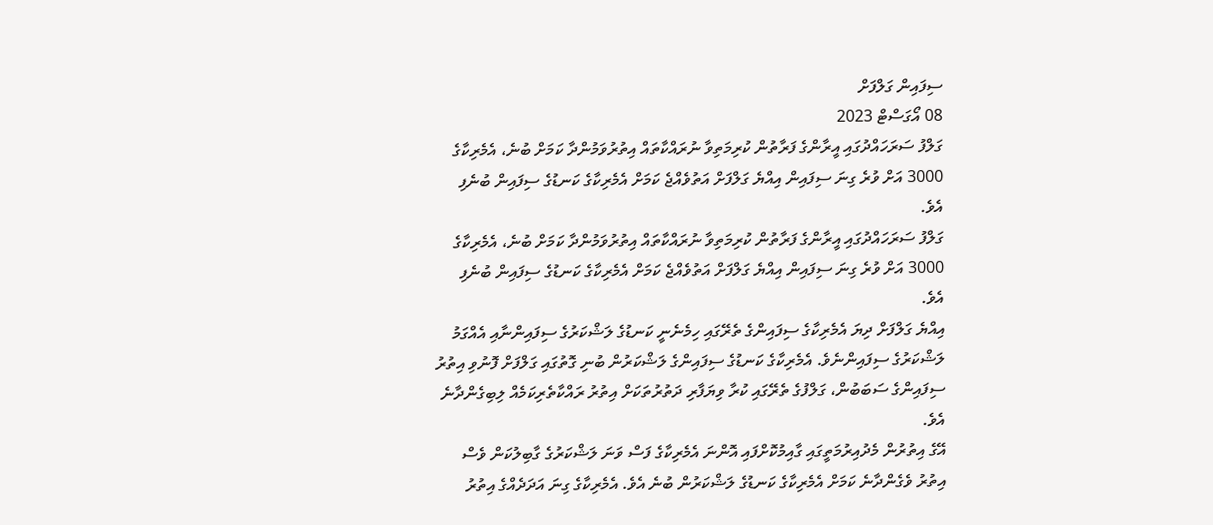ސިފައިން ގަލްފަށް
08 އޯގަސްޓް 2023
ގަލްފު ސަރަހައްދުގައި އީރާންގެ ފަރާތުން ކުރިމަތިވާ ނުރައްކާތައް އިތުރުވަމުންދާ ކަމަށް ބުނެ، އެމެރިކާގެ 3000 އަށް ވުރެ ގިނަ ސިފައިން އިއްޔެ ގަލްފަށް އަތުވެއްޖެ ކަމަށް އެމެރިކާގެ ކަނޑުގެ ސިފައިން ބުނެފި އެވެ.
ގަލްފު ސަރަހައްދުގައި އީރާންގެ ފަރާތުން ކުރިމަތިވާ ނުރައްކާތައް އިތުރުވަމުންދާ ކަމަށް ބުނެ، އެމެރިކާގެ 3000 އަށް ވުރެ ގިނަ ސިފައިން އިއްޔެ ގަލްފަށް އަތުވެއްޖެ ކަމަށް އެމެރިކާގެ ކަނޑުގެ ސިފައިން ބުނެފި އެވެ.
އިއްޔެ ގަލްފަށް ދިޔަ އެމެރިކާގެ ސިފައިންގެ ތެރޭގައި ހިމެނެނީ ކަނޑުގެ ލަޝްކަރުގެ ސިފައިންނާއި އެއްގަމު ލަޝްކަރުގެ ސިފައިންނެވެ. އެމެރިކާގެ ކަނޑުގެ ސިފައިންގެ ލަޝްކަރުން ބުނި ގޮތުގައި ގަލްފަށް ފޮނުވި އިތުރު ސިފައިންގެ ސަބަބުން، ގަލްފުގެ ތެރޭގައި ކުރާ ވިޔަފާރި ދަތުރުތަކަށް އިތުރު ރައްކާތެރިކަމެއް ލިބިގެންދާނެ އެވެ.
އޭގެ އިތުރުން މެދުއިރުމަތީގައި ގާއިމުކޮށްފައި އޮންނަ އެމެރިކާގެ ފަސް ވަނަ ލަޝްކަރުގެ ގާބިލުކަން ވެސް އިތުރު ވެގެންދާނެ ކަމަށް އެމެރިކާގެ ކަނޑުގެ ލަޝްކަރުން ބުނެ އެވެ. އެމެރިކާގެ ގިނަ އަދަދެއްގެ އިތުރު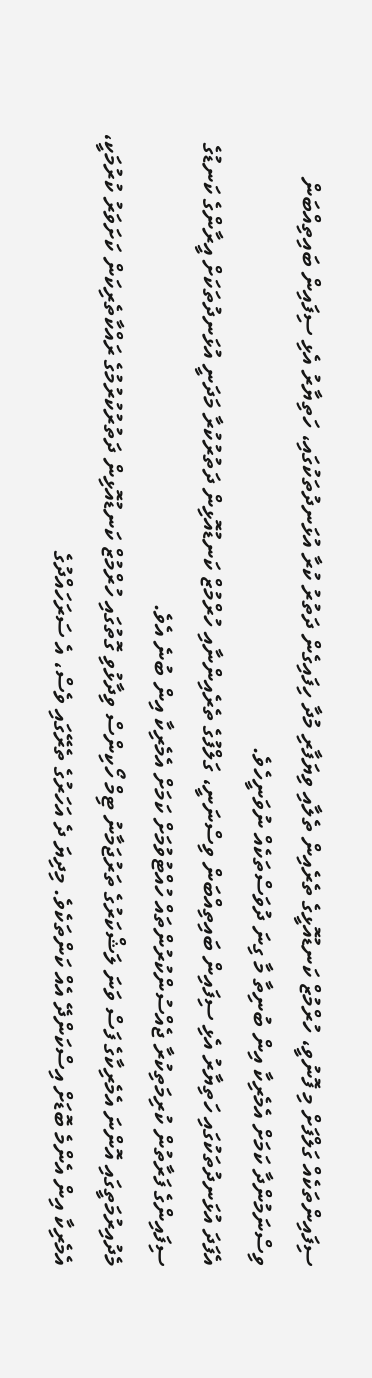ސިފައިންތަކެއް ގަލްފަށް މި ފޮނުވީ، ހުރްމުޒް ކަނޑުއޮޅީގެ ތެރެއިން ތެލާއި ވިޔަފާރި މުދާ ހިފައިގެން ދަތުރު ކުރާ އުޅަނދުތަކުގައި، ހަތިޔާރު އެޅި ސިފައިން ބައިތިއްބަން ވިސްނަމުންދާ ކަމަށް އެމެރިކާ އިން ބުނިތާ މާ ގިނަ ދުވަސްތަކެއް ނުވަނީހެވެ.
އެފަދަ އުޅަނދުތަކުގައި ހަތިޔާރު އެޅި ސިފައިން ބައިތިއްބަން ވިސްނަނީ، ގަލްފުގެ ތެރެއިންނާއި ހުރްމުޒް ކަނޑުއޮޅިން ދަތުރުކުރާ މަދަނީ އުޅަނދުތަކަށް އީރާންގެ ކަނޑުގެ ސިފައިންގެ ފަރާތުން ކުރިމަތިކުރާ ޖެއްސުންކުރުންތައް ހުއްޓުވުމަށް ކަމަށް އެމެރިކާ އިން ބުނެ އެވެ.
މެދުއިރުމަތީގައި އޮންނަ އެމެރިކާގެ ފަސް ވަނަ ލަޝްކަރުގެ ތަރުޖަމާނު ޓިމް ހޯކިންސް ވިދާޅުވި ގޮތުގައި ހުރްމުޒް ކަނޑުއޮޅިން ދަތުރުކުރުމުގެ ރައްކާތެރިކަން ކަށަވަރު ކުރުމަކީ، އެމެރިކާ އިން އެންމެ ބޮޑަށް އިސްކަންދޭ އެއް ކަންތަކެވެ. މިދިޔަ ދެ އަހަރުގެ ތެރޭގައި ވެސް، އެ ސަރަހައްދުގެ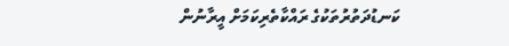ކަނޑުދަތުރުތަކުގެ ރައްކާތެރިކަމަށް އީރާނުން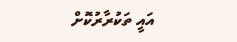އައީ ތަކުރާރުކޮށް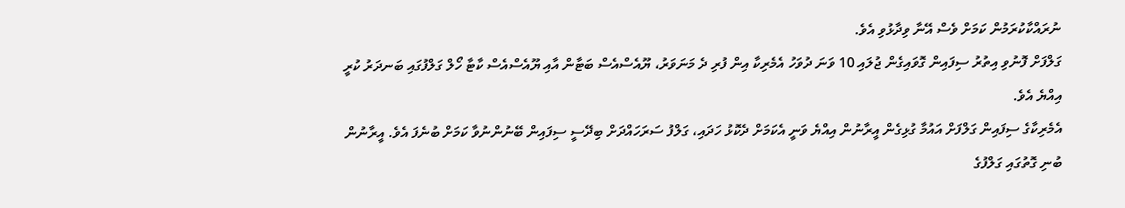ނުރައްކާކުރަމުން ކަމަށް ވެސް އޭނާ ވިދާޅުވި އެވެ.
ގަލްފަށް ފޮނުވި އިތުރު ސިފައިން ގޮވައިގެން ޖުލައި 10 ވަނަ ދުވަހު އެމެރިކާ އިން ފުރި ދެ މަނަވަރު، ޔޫއެސްއެސް ބަޓާން އާއި ޔޫއެސްއެސް ކާޓާ ހޯލް ގަލްފުގައި ބަނދަރު ކުރީ އިއްޔެ އެވެ.
އެމެރިކާގެ ސިފައިން ގަލްފަށް އައުމާ ގުޅިގެން އީރާނުން އިއްޔެ ވަނީ އެކަމަށް ދެކޮޅު ހަދައި، ގަލްފު ސަރަހައްދަށް ބިދޭސީ ސިފައިން ބޭނުންނުވާ ކަމަށް ބުނެފަ އެވެ. އީރާނުން ބުނި ގޮތުގައި ގަލްފުގެ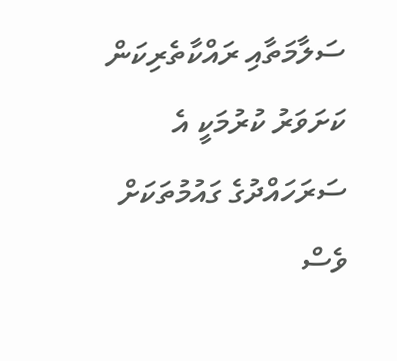ސަލާމަތާއި ރައްކާތެރިކަން ކަށަވަރު ކުރުމަކީ އެ ސަރަހައްދުގެ ގައުމުތަކަށް ވެސް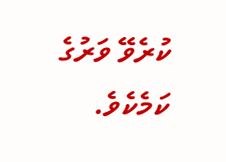ކުރެވޭ ވަރުގެ ކަމެކެވެ.